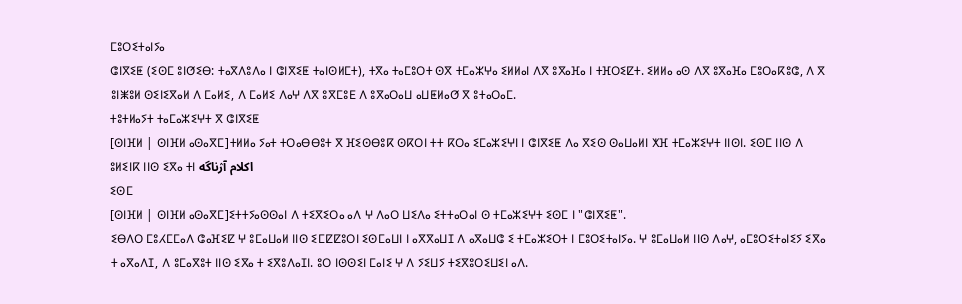ⵎⵓⵔⵉⵜⴰⵏⵢⴰ
ⵛⵏⴳⵉⵟ (ⵉⵙⵎ ⵓⵏⵚⵉⴱ: ⵜⴰⴳⴷⵓⴷⴰ ⵏ ⵛⵏⴳⵉⵟ ⵜⴰⵏⵙⵍⵎⵜ), ⵜⴳⴰ ⵜⴰⵎⵓⵔⵜ ⵙⴳ ⵜⵎⴰⵣⵖⴰ ⵉⵍⵍⴰⵏ ⴷⴳ ⵓⴳⴰⴼⴰ ⵏ ⵜⴼⵔⵉⵇⵜ. ⵉⵍⵍⴰ ⴰⵙ ⴷⴳ ⵓⴳⴰⴼⴰ ⵎⵓⵔⴰⴽⵓⵛ, ⴷ ⴳ ⵓⵏⵥⵓⵍ ⵙⵉⵏⵉⴳⴰⵍ ⴷ ⵎⴰⵍⵉ, ⴷ ⵎⴰⵍⵉ ⴷⴰⵖ ⴷⴳ ⵓⴳⵎⵓⴹ ⴷ ⵓⴳⴰⵔⴰⵡ ⴰⵡⵟⵍⴰⵚ ⴳ ⵓⵜⴰⵔⴰⵎ.
ⵜⵓⵜⵍⴰⵢⵜ ⵜⴰⵎⴰⵣⵉⵖⵜ ⴳ ⵛⵏⴳⵉⵟ
[ⵙⵏⴼⵍ | ⵙⵏⴼⵍ ⴰⵙⴰⴳⵎ]ⵜⵍⵍⴰ ⵢⴰⵜ ⵜⵔⴰⴱⴱⵓⵜ ⴳ ⴼⵉⵙⴱⵓⴽ ⵙⴽⵔⵏ ⵜⵜ ⴽⵔⴰ ⵉⵎⴰⵣⵉⵖⵏ ⵏ ⵛⵏⴳⵉⵟ ⴷⴰ ⴳⵉⵙ ⵙⴰⵡⴰⵍⵏ ⵅⴼ ⵜⵎⴰⵣⵉⵖⵜ ⵏⵏⵙⵏ. ⵉⵙⵎ ⵏⵏⵙ ⴷ ⵓⵍⵉⵏⴽ ⵏⵏⵙ ⵉⴳⴰ ⵜⵏ اكلام آۯناگه
ⵉⵙⵎ
[ⵙⵏⴼⵍ | ⵙⵏⴼⵍ ⴰⵙⴰⴳⵎ]ⵉⵜⵜⵢⴰⵙⵙⴰⵏ ⴷ ⵜⵉⴳⵉⵔⴰ ⴰⴷ ⵖ ⴷⴰⵔ ⵡⵉⴷⴰ ⵉⵜⵜⴰⵔⴰⵏ ⵙ ⵜⵎⴰⵣⵉⵖⵜ ⵉⵙⵎ ⵏ "ⵛⵏⴳⵉⵟ".
ⵉⴱⴷⵔ ⵎⵓⵃⵎⵎⴰⴷ ⵛⴰⴼⵉⵇ ⵖ ⵓⵎⴰⵡⴰⵍ ⵏⵏⵙ ⵉⵎⵇⵇⵓⵔⵏ ⵉⵙⵎⴰⵡⵏ ⵏ ⴰⴳⴳⴰⵡⵊ ⴷ ⴰⴳⴰⵡⵛ ⵉ ⵜⵎⴰⵣⵉⵔⵜ ⵏ ⵎⵓⵔⵉⵜⴰⵏⵢⴰ. ⵖ ⵓⵎⴰⵡⴰⵍ ⵏⵏⵙ ⴷⴰⵖ, ⴰⵎⵓⵔⵉⵜⴰⵏⵉⵢ ⵉⴳⴰ ⵜ ⴰⴳⴰⴷⵊ, ⴷ ⵓⵎⴰⴳⵓⵜ ⵏⵏⵙ ⵉⴳⴰ ⵜ ⵉⴳⵓⴷⴰⵊⵏ. ⵓⵔ ⵏⵙⵙⵉⵏ ⵎⴰⵏⵉ ⵖ ⴷ ⵢⵉⵡⵢ ⵜⵉⴳⵓⵔⵉⵡⵉⵏ ⴰⴷ.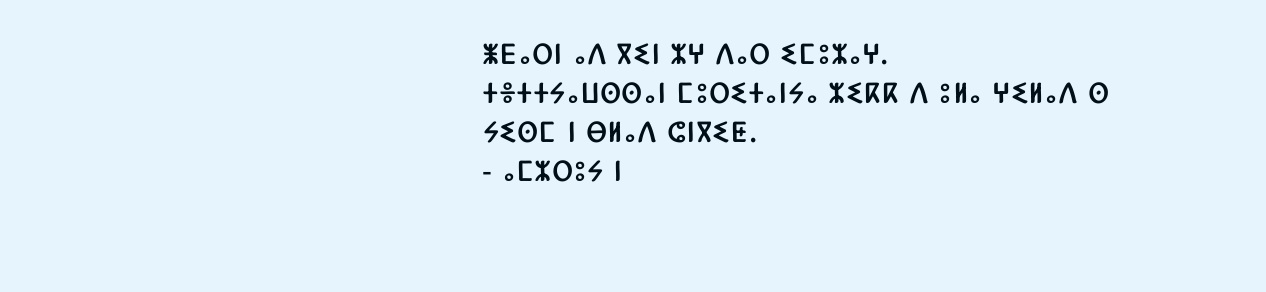ⵥⴹⴰⵔⵏ ⴰⴷ ⴳⵉⵏ ⵣⵖ ⴷⴰⵔ ⵉⵎⵓⵣⴰⵖ.
ⵜⴻⵜⵜⵢⴰⵡⵙⵙⴰⵏ ⵎⵓⵔⵉⵜⴰⵏⵢⴰ ⵣⵉⴽⴽ ⴷ ⵓⵍⴰ ⵖⵉⵍⴰⴷ ⵙ ⵢⵉⵙⵎ ⵏ ⴱⵍⴰⴷ ⵛⵏⴳⵉⵟ.
- ⴰⵎⵣⵔⵓⵢ ⵏ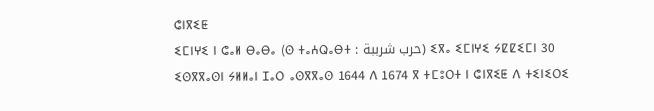ⵛⵏⴳⵉⵟ
ⵉⵎⵏⵖⵉ ⵏ ⵛⴰⵍ ⴱⴰⴱⴰ (ⵙ ⵜⴰⵄⵕⴰⴱⵜ : حرب شرببة) ⵉⴳⴰ ⵉⵎⵏⵖⵉ ⵢⵇⵇⵉⵎⵏ 30 ⵉⵙⴳⴳⴰⵙⵏ ⵢⵍⵍⴰⵏ ⵊⴰⵔ ⴰⵙⴳⴳⴰⵙ 1644 ⴷ 1674 ⴳ ⵜⵎⵓⵔⵜ ⵏ ⵛⵏⴳⵉⵟ ⴷ ⵜⵉⵏⵉⵔⵉ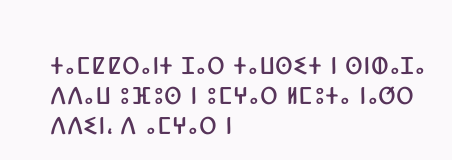ⵜⴰⵎⵇⵇⵔⴰⵏⵜ ⵊⴰⵔ ⵜⴰⵡⵙⵉⵜ ⵏ ⵙⵏⵀⴰⵊⴰ ⴷⴷⴰⵡ ⵓⴼⵓⵙ ⵏ ⵓⵎⵖⴰⵔ ⵍⵎⵓⵜⴰ ⵏⴰⵚⵔ ⴷⴷⵉⵏ، ⴷ ⴰⵎⵖⴰⵔ ⵏ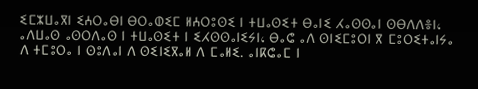ⵉⵎⵣⵡⴰⴳⵏ ⵉⵄⵔⴰⴱⵏ ⴱⵔⴰⵀⵉⵎ ⵍⵄⵔⵓⵙⵉ ⵏ ⵜⵡⴰⵙⵉⵜ ⴱⴰⵏⵉ ⵃⴰⵙⵙⴰⵏ ⵙⴱⴷⴷⴻⵏ، ⴰⴷⵡⴰⵙ ⴰⵙⵔⴷⴰⵙ ⵏ ⵜⵡⴰⵙⵉⵜ ⵏ ⵉⵃⵙⵙⴰⵏⵉⵢⵏ، ⴱⴰⵛ ⴰⴷ ⵙⵏⵉⵎⵓⵔⵏ ⴳ ⵎⵓⵔⵉⵜⴰⵏⵢⴰ ⴷ ⵜⵎⵓⵔⴰ ⵏ ⵙⵓⴷⴰⵏ ⴷ ⵙⵉⵏⵉⴳⴰⵍ ⴷ ⵎⴰⵍⵉ. ⴰⵏⴽⵛⴰⵎ ⵏ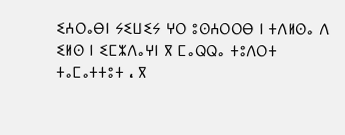ⵉⵄⵔⴰⴱⵏ ⵢⵉⵡⵉⵢ ⵖⵔ ⵓⵙⵄⵔⵔⴱ ⵏ ⵜⴷⵍⵙⴰ ⴷ ⵉⵍⵙ ⵏ ⵉⵎⵣⴷⴰⵖⵏ ⴳ ⵎⴰⵕⵕⴰ ⵜⵓⴷⵔⵜ ⵜⴰⵎⴰⵜⵜⵓⵜ ، ⴳ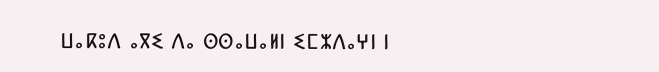ⵡⴰⴽⵓⴷ ⴰⴳⵉ ⴷⴰ ⵙⵙⴰⵡⴰⵍⵏ ⵉⵎⵣⴷⴰⵖⵏ ⵏ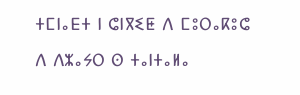ⵜⵎⵏⴰⴹⵜ ⵏ ⵛⵏⴳⵉⵟ ⴷ ⵎⵓⵔⴰⴽⵓⵛ ⴷ ⴷⵣⴰⵢⵔ ⵙ ⵜⴰⵏⵜⴰⵍⴰ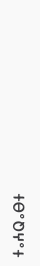ⵜⴰⵄⵕⴰⴱⵜ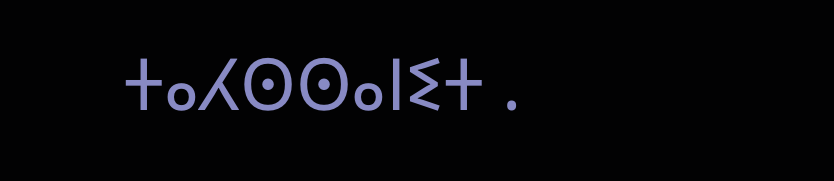ⵜⴰⵃⵙⵙⴰⵏⵉⵜ .